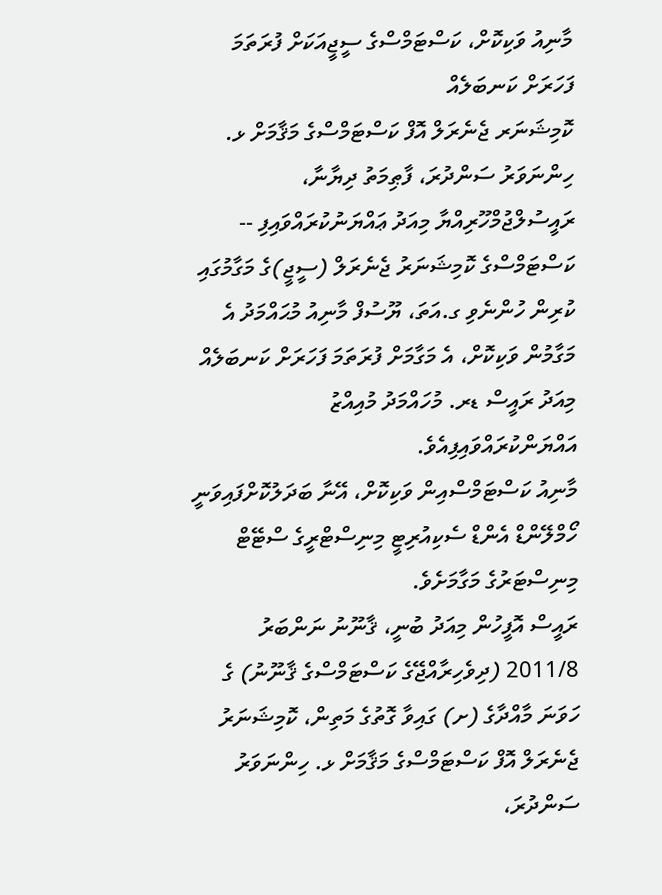މާނިއު ވަކިކޮށް، ކަސްޓަމްސްގެ ސީޖީއަކަށް ފުރަތަމަ ފަހަރަށް ކަނބަލެއް
ކޮމިޝަނަރ ޖެނެރަލް އޮފް ކަސްޓަމްސްގެ މަޤާމަށް ޅ. ހިންނަވަރު ސަންދުރަ، ފާޠިމަތު ދިޔާނާ، ރައީސުލްޖުމްހޫރިއްޔާ މިއަދު ޢައްޔަނުކުރައްވައިފި --
ކަސްޓަމްސްގެ ކޮމިޝަނަރު ޖެނެރަލް (ސީޖީ)ގެ މަގާމުގައި ކުރިން ހުންނެވި ގ.އަތަ، ޔޫސުފް މާނިއު މުޙައްމަދު އެ މަގާމުން ވަކިކޮށް، އެ މަގާމަށް ފުރަތަމަ ފަހަރަށް ކަނބަލެއް މިއަދު ރައީސް ޑރ. މުހައްމަދު މުއިއްޒު އައްޔަންކުރައްވައިފިއެވެ.
މާނިއު ކަސްޓަމްސްއިން ވަކިކޮށް، އޭނާ ބަދަލުކޮށްފައިވަނީ ހޯމްލޭންޑް އެންޑް ސެކިއުރިޓީ މިނިސްޓްރީގެ ސްޓޭޓް މިނިސްޓަރުގެ މަގާމަށެވެ.
ރައީސް އޮފީހުން މިއަދު ބުނީ، ޤާނޫނު ނަންބަރު 2011/8 (ދިވެހިރާއްޖޭގެ ކަސްޓަމްސްގެ ޤާނޫނު) ގެ ހަވަނަ މާއްދާގެ (ށ) ގައިވާ ގޮތުގެ މަތިން، ކޮމިޝަނަރު ޖެނެރަލް އޮފް ކަސްޓަމްސްގެ މަޤާމަށް ޅ. ހިންނަވަރު ސަންދުރަ،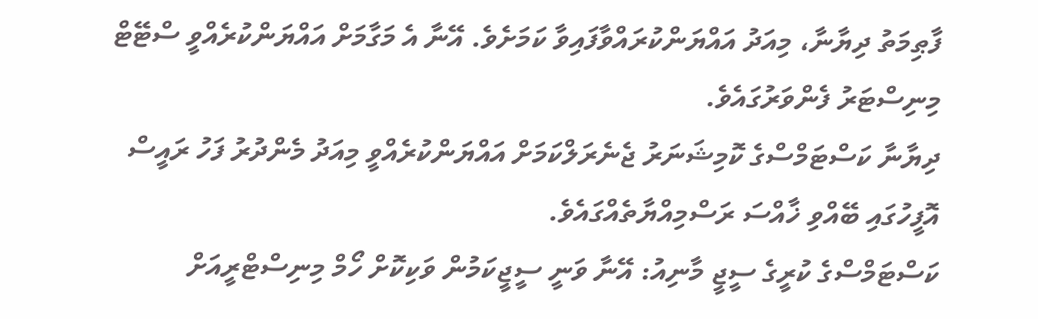ފާޠިމަތު ދިޔާނާ، މިއަދު އައްޔަންކުރައްވާފައިވާ ކަމަށެވެ. އޭނާ އެ މަގާމަށް އައްޔަންކުރެއްވީ ސްޓޭޓް މިނިސްޓަރު ފެންވަރުގައެވެ.
ދިޔާނާ ކަސްޓަމްސްގެ ކޮމިޝަނަރު ޖެނެރަލްކަމަށް އައްޔަންކުރެއްވީ މިއަދު މެންދުރު ފަހު ރައީސް އޮފީހުގައި ބޭއްވި ޚާއްސަ ރަސްމިއްޔާތެއްގައެވެ.
ކަސްޓަމްސްގެ ކުރީގެ ސީޖީ މާނިއު: އޭނާ ވަނީ ސީޖީކަމުން ވަކިކޮށް ހޯމް މިނިސްޓްރީއަށް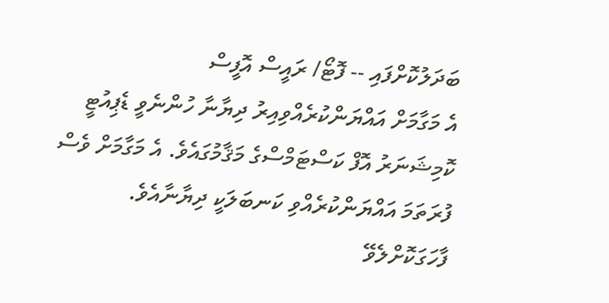ބަދަލުކޮށްފައި -- ފޮޓޯ/ ރައީސް އޮފީސް
އެ މަގާމަށް އައްޔަންކުރެއްވިއިރު ދިޔާނާ ހުންނެވީ ޑެޕިއުޓީ ކޮމިޝަނަރު އޮފް ކަސްޓަމްސްގެ މަޤާމުގައެވެ. އެ މަގާމަށް ވެސް ފުރަތަމަ އައްޔަންކުރެއްވި ކަނބަލަކީ ދިޔާނާއެވެ.
ފާހަގަކޮށްލެވޭ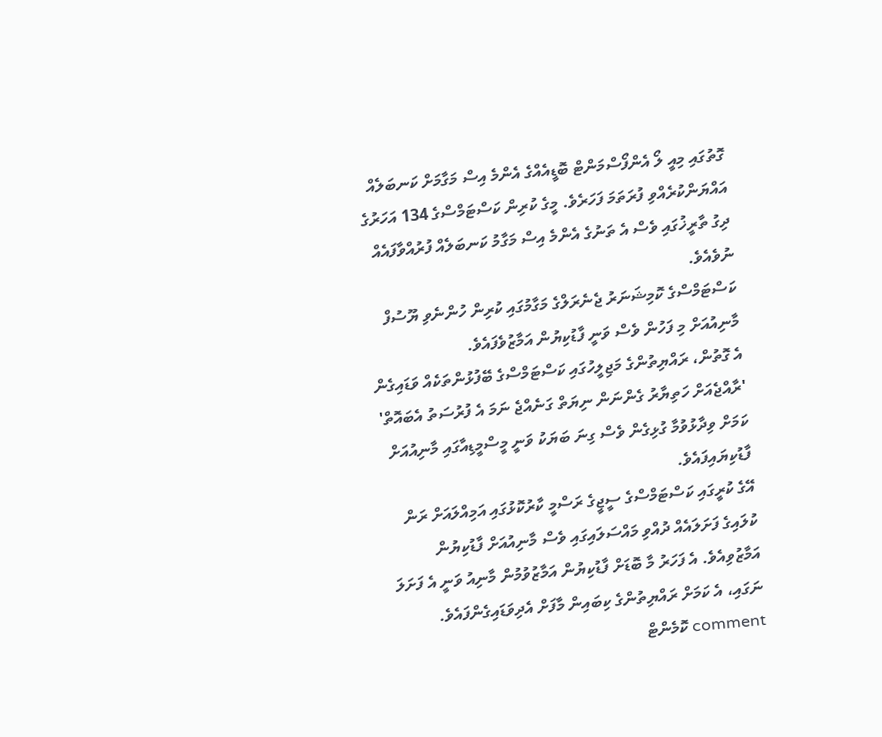ގޮތުގައި މިއީ ލޯ އެންފޯސްމަންޓް ބޮޑީއެއްގެ އެންމެ އިސް މަގާމަށް ކަނބަލެއް އައްޔަންކުރެއްވި ފުރަތަމަ ފަހަރެވެ. މީގެ ކުރިން ކަސްޓަމްސްގެ 134 އަހަރުގެ ދިގު ތާރީޚުގައި ވެސް އެ ތަނުގެ އެންމެ އިސް މަގާމު ކަނބަލެއް ފުރުއްވާފައެއް ނުވެއެވެ.
ކަސްޓަމްސްގެ ކޮމިޝަނަރު ޖެނެރަލްގެ މަގާމުގައި ކުރިން ހުންނެވި ޔޫސުފް މާނިއުއަށް މި ފަހުން ވެސް ވަނީ ފާޑުކިޔުން އަމާޒުވެފައެވެ.
އެ ގޮތުން، ރައްޔިތުންގެ މަޖިލީހުގައި ކަސްޓަމްސްގެ ބޭފުޅުންތަކެއް ވަޑައިގެން 'ރާއްޖެއަށް ހަތިޔާރު ގެންނަން ނިޔަތް ގަނެއްޖެ ނަމަ އެ ފުރުސަތު އެބައޮތް' ކަމަށް ވިދާޅުވުމާ ގުޅިގެން ވެސް ގިނަ ބަޔަކު ވަނީ މީސްމީޑިއާގައި މާނިއުއަށް ފާޑުކިޔައިފައެވެ.
އޭގެ ކުރީގައި ކަސްޓަމްސްގެ ސީޖީގެ ރަސްމީ ކާރުކޮޅުގައި އަމިއްލައަށް ރަން ކުލައިގެ ފަށަލައެއް ދުއްވި މައްސަލައިގައި ވެސް މާނިއުއަށް ފާޑުކިޔުން އަމާޒުވިއެވެ. އެ ފަހަރު މާ ބޮޑަށް ފާޑުކިޔުން އަމާޒުވުމުން މާނިއު ވަނީ އެ ފަށަލަ ނަގައި، އެ ކަމަށް ރައްޔިތުންގެ ކިބައިން މާފަށް އެދިވަޑައިގެންފައެވެ.
comment ކޮމެންޓް